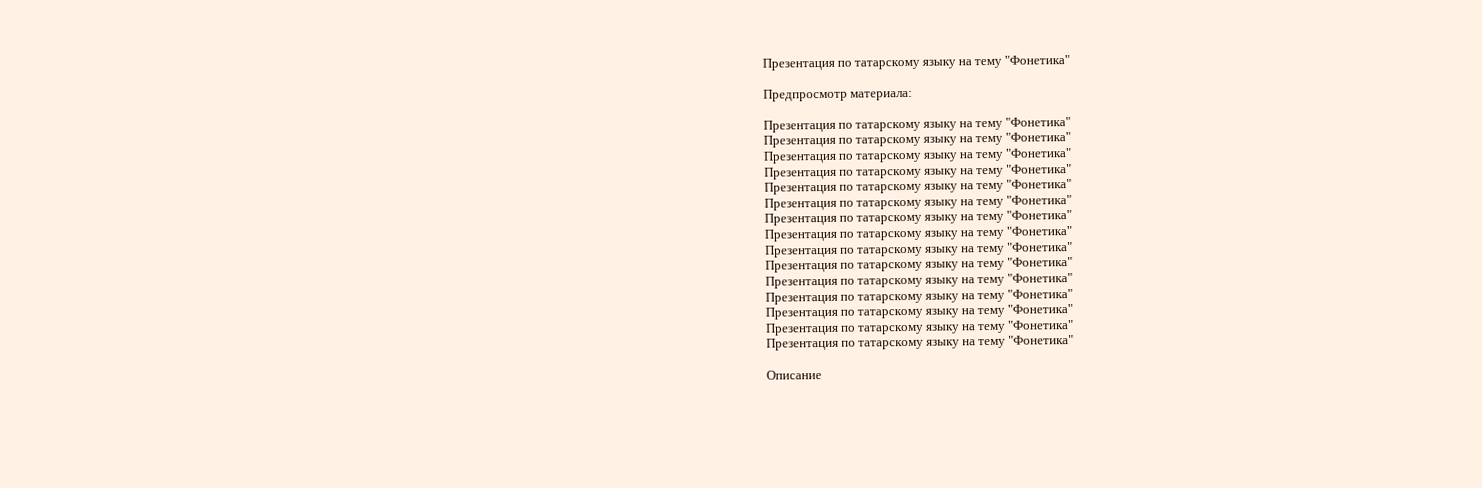Презентация по татарскому языку на тему "Фонетика"

Предпросмотр материала:

Презентация по татарскому языку на тему "Фонетика"
Презентация по татарскому языку на тему "Фонетика"
Презентация по татарскому языку на тему "Фонетика"
Презентация по татарскому языку на тему "Фонетика"
Презентация по татарскому языку на тему "Фонетика"
Презентация по татарскому языку на тему "Фонетика"
Презентация по татарскому языку на тему "Фонетика"
Презентация по татарскому языку на тему "Фонетика"
Презентация по татарскому языку на тему "Фонетика"
Презентация по татарскому языку на тему "Фонетика"
Презентация по татарскому языку на тему "Фонетика"
Презентация по татарскому языку на тему "Фонетика"
Презентация по татарскому языку на тему "Фонетика"
Презентация по татарскому языку на тему "Фонетика"
Презентация по татарскому языку на тему "Фонетика"

Описание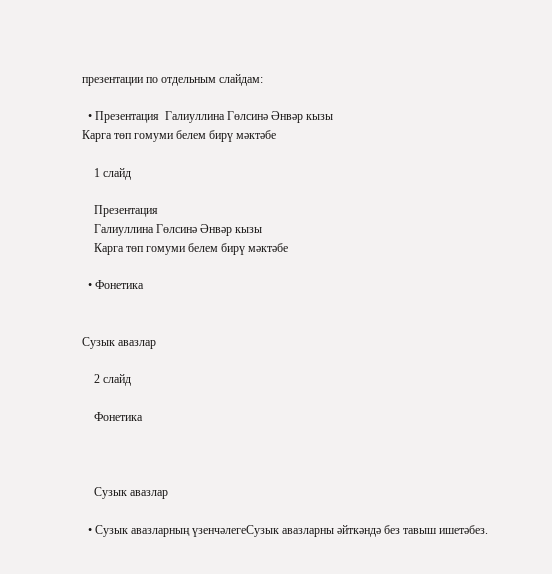презентации по отдельным слайдам:

  • Презентация  Галиуллина Гөлсинә Әнвәр кызы
Карга төп гомуми белем бирү мәктәбе

    1 слайд

    Презентация
    Галиуллина Гөлсинә Әнвәр кызы
    Карга төп гомуми белем бирү мәктәбе

  • Фонетика


Сузык авазлар

    2 слайд

    Фонетика



    Сузык авазлар

  • Сузык авазларның үзенчәлегеСузык авазларны әйткәндә без тавыш ишетәбез.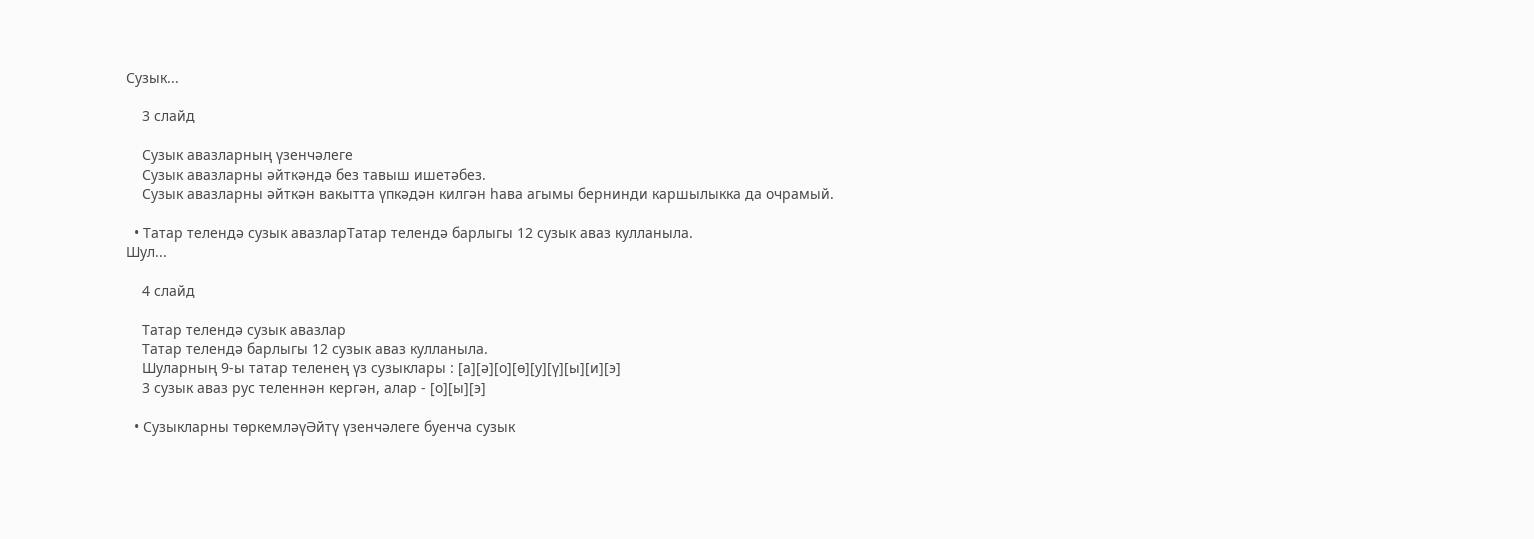Сузык...

    3 слайд

    Сузык авазларның үзенчәлеге
    Сузык авазларны әйткәндә без тавыш ишетәбез.
    Сузык авазларны әйткән вакытта үпкәдән килгән һава агымы бернинди каршылыкка да очрамый.

  • Татар телендә сузык авазларТатар телендә барлыгы 12 сузык аваз кулланыла.
Шул...

    4 слайд

    Татар телендә сузык авазлар
    Татар телендә барлыгы 12 сузык аваз кулланыла.
    Шуларның 9-ы татар теленең үз сузыклары : [а][ә][о][ө][у][ү][ы][и][э]
    3 сузык аваз рус теленнән кергән, алар - [о][ы][э]

  • Сузыкларны төркемләүӘйтү үзенчәлеге буенча сузык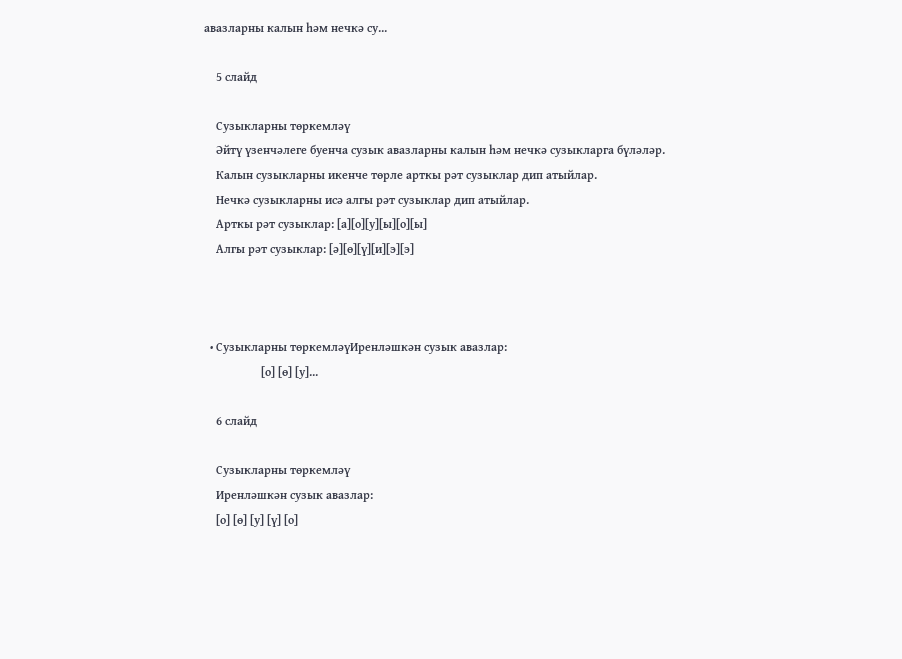авазларны калын һәм нечкә су...

    5 слайд

    Сузыкларны төркемләү
    Әйтү үзенчәлеге буенча сузык авазларны калын һәм нечкә сузыкларга бүләләр.
    Калын сузыкларны икенче төрле арткы рәт сузыклар дип атыйлар.
    Нечкә сузыкларны исә алгы рәт сузыклар дип атыйлар.
    Арткы рәт сузыклар: [а][о][у][ы][о][ы]
    Алгы рәт сузыклар: [ә][ө][ү][и][э][э]



  • Сузыкларны төркемләүИренләшкән сузык авазлар:
                   [о] [ө] [у]...

    6 слайд

    Сузыкларны төркемләү
    Иренләшкән сузык авазлар:
    [о] [ө] [у] [ү] [о]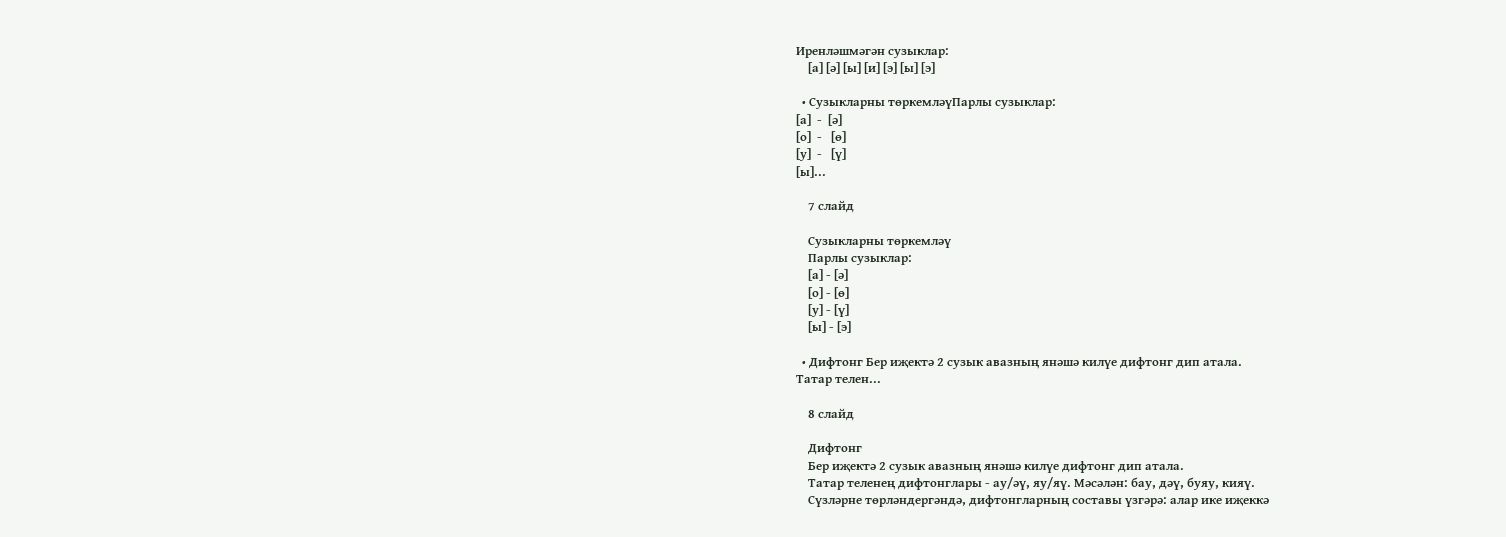Иренләшмәгән сузыклар:
    [а] [ә] [ы] [и] [э] [ы] [э]

  • Сузыкларны төркемләүПарлы сузыклар:
[а]  -  [ә]
[о]  -   [ө]
[у]  -   [ү]
[ы]...

    7 слайд

    Сузыкларны төркемләү
    Парлы сузыклар:
    [а] - [ә]
    [о] - [ө]
    [у] - [ү]
    [ы] - [э]

  • Дифтонг Бер иҗектә 2 сузык авазның янәшә килүе дифтонг дип атала.
Татар телен...

    8 слайд

    Дифтонг
    Бер иҗектә 2 сузык авазның янәшә килүе дифтонг дип атала.
    Татар теленең дифтонглары - ау/әү, яу/яү. Мәсәлән: бау, дәү, буяу, кияү.
    Сүзләрне төрләндергәндә, дифтонгларның составы үзгәрә: алар ике иҗеккә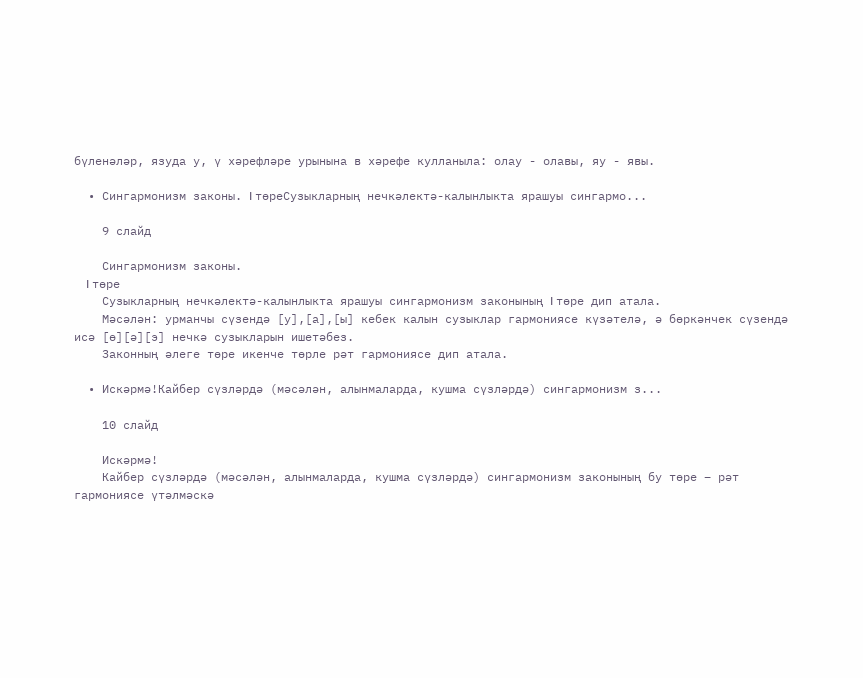бүленәләр, язуда у, ү хәрефләре урынына в хәрефе кулланыла: олау - олавы, яу - явы.

  • Сингармонизм законы. I төреСузыкларның нечкәлектә-калынлыкта ярашуы сингармо...

    9 слайд

    Сингармонизм законы.
    I төре
    Сузыкларның нечкәлектә-калынлыкта ярашуы сингармонизм законының I төре дип атала.
    Мәсәлән: урманчы сүзендә [у],[а],[ы] кебек калын сузыклар гармониясе күзәтелә, ә бөркәнчек сүзендә исә [ө][ә][э] нечкә сузыкларын ишетәбез.
    Законның әлеге төре икенче төрле рәт гармониясе дип атала.

  • Искәрмә!Кайбер сүзләрдә (мәсәлән, алынмаларда, кушма сүзләрдә) сингармонизм з...

    10 слайд

    Искәрмә!
    Кайбер сүзләрдә (мәсәлән, алынмаларда, кушма сүзләрдә) сингармонизм законының бу төре – рәт гармониясе үтәлмәскә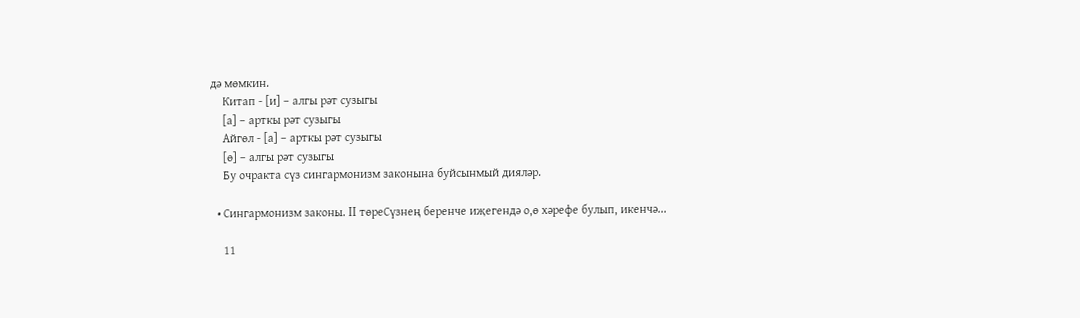дә мөмкин.
    Китап - [и] – алгы рәт сузыгы
    [а] – арткы рәт сузыгы
    Айгөл - [а] – арткы рәт сузыгы
    [ө] – алгы рәт сузыгы
    Бу очракта сүз сингармонизм законына буйсынмый дияләр.

  • Сингармонизм законы. II төреСүзнең беренче иҗегендә о,ө хәрефе булып, икенчә...

    11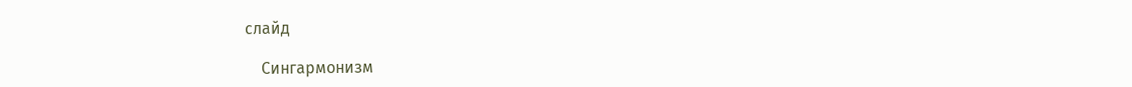слайд

    Сингармонизм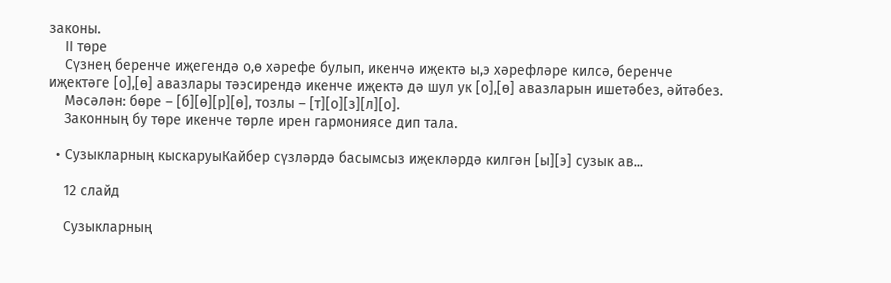законы.
    II төре
    Сүзнең беренче иҗегендә о,ө хәрефе булып, икенчә иҗектә ы,э хәрефләре килсә, беренче иҗектәге [о],[ө] авазлары тәэсирендә икенче иҗектә дә шул ук [о],[ө] авазларын ишетәбез, әйтәбез.
    Мәсәлән: бөре – [б][ө][р][ө], тозлы – [т][о][з][л][о].
    Законның бу төре икенче төрле ирен гармониясе дип тала.

  • Сузыкларның кыскаруыКайбер сүзләрдә басымсыз иҗекләрдә килгән [ы][э] сузык ав...

    12 слайд

    Сузыкларның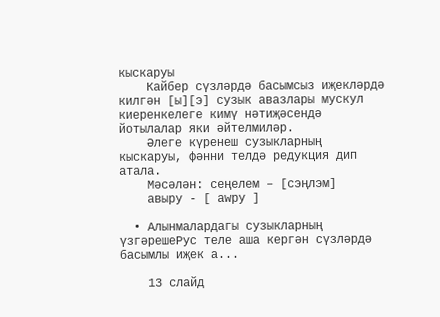кыскаруы
    Кайбер сүзләрдә басымсыз иҗекләрдә килгән [ы][э] сузык авазлары мускул киеренкелеге кимү нәтиҗәсендә йотылалар яки әйтелмиләр.
    Әлеге күренеш сузыкларның кыскаруы, фәнни телдә редукция дип атала.
    Мәсәлән: сеңелем – [сэңлэм]
    авыру - [ аwру ]

  • Алынмалардагы сузыкларның үзгәрешеРус теле аша кергән сүзләрдә басымлы иҗек а...

    13 слайд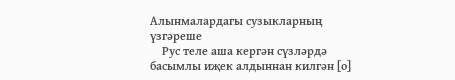Алынмалардагы сузыкларның үзгәреше
    Рус теле аша кергән сүзләрдә басымлы иҗек алдыннан килгән [о]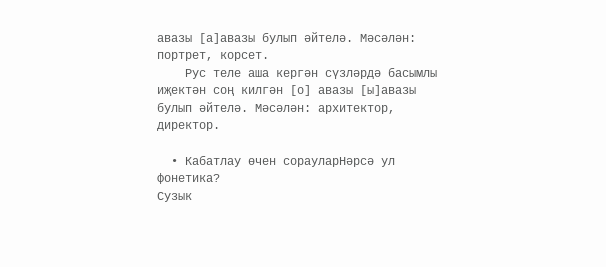авазы [а]авазы булып әйтелә. Мәсәлән: портрет, корсет.
    Рус теле аша кергән сүзләрдә басымлы иҗектән соң килгән [о] авазы [ы]авазы булып әйтелә. Мәсәлән: архитектор, директор.

  • Кабатлау өчен сорауларНәрсә ул фонетика?
Сузык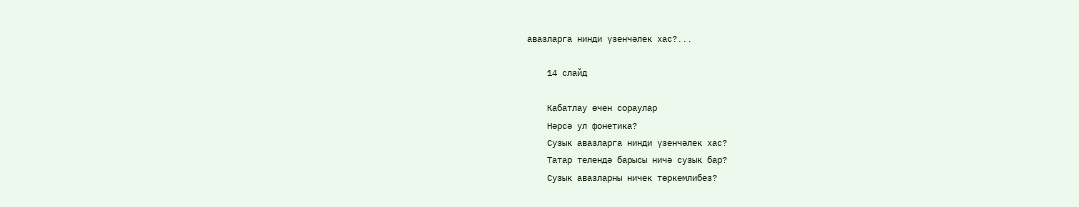авазларга нинди үзенчәлек хас?...

    14 слайд

    Кабатлау өчен сораулар
    Нәрсә ул фонетика?
    Сузык авазларга нинди үзенчәлек хас?
    Татар телендә барысы ничә сузык бар?
    Сузык авазларны ничек төркемлибез?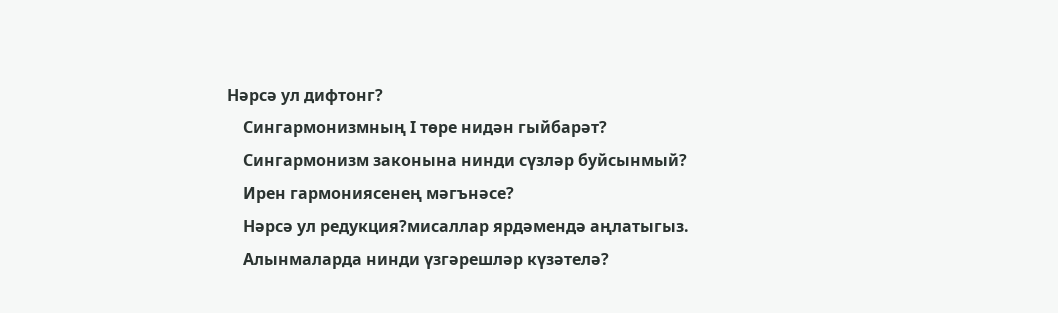Нәрсә ул дифтонг?
    Сингармонизмның I төре нидән гыйбарәт?
    Сингармонизм законына нинди сүзләр буйсынмый?
    Ирен гармониясенең мәгънәсе?
    Нәрсә ул редукция?мисаллар ярдәмендә аңлатыгыз.
    Алынмаларда нинди үзгәрешләр күзәтелә?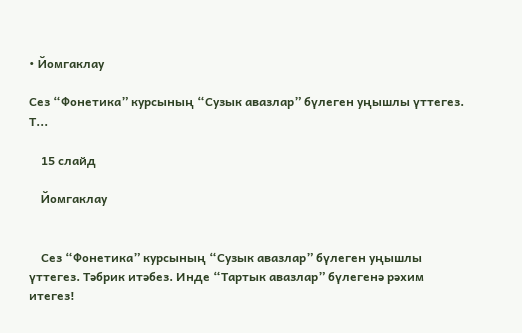• Йомгаклау

Сез “Фонетика” курсының “Сузык авазлар” бүлеген уңышлы үттегез. Т...

    15 слайд

    Йомгаклау


    Сез “Фонетика” курсының “Сузык авазлар” бүлеген уңышлы үттегез. Тәбрик итәбез. Инде “Тартык авазлар” бүлегенә рәхим итегез!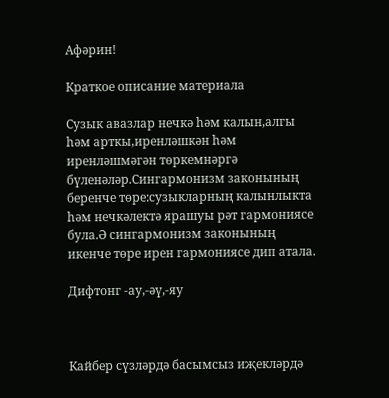Афәрин!

Краткое описание материала

Сузык авазлар нечкә һәм калын,алгы һәм арткы,иренләшкән һәм иренләшмәгән төркемнәргә бүленәләр.Сингармонизм законының беренче төре:сузыкларның калынлыкта һәм нечкәлектә ярашуы рәт гармониясе була.Ә сингармонизм законының икенче төре ирен гармониясе дип атала.

Дифтонг -ау,-әү,-яу



Кайбер сүзләрдә басымсыз иҗекләрдә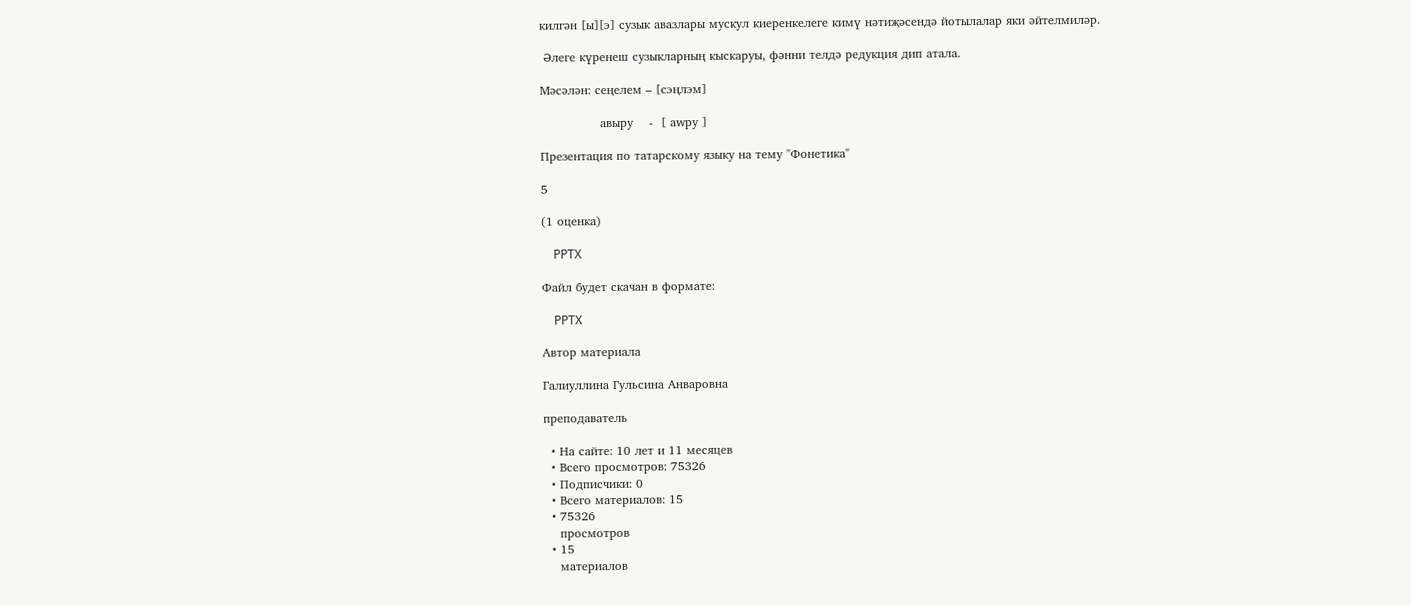килгән [ы][э] сузык авазлары мускул киеренкелеге кимү нәтиҗәсендә йотылалар яки әйтелмиләр.

 Әлеге күренеш сузыкларның кыскаруы, фәнни телдә редукция дип атала.

Мәсәлән: сеңелем – [сэңлэм]

               авыру    -  [ аwру ]

Презентация по татарскому языку на тему "Фонетика"

5

(1 оценка)

    PPTX

Файл будет скачан в формате:

    PPTX

Автор материала

Галиуллина Гульсина Анваровна

преподаватель

  • На сайте: 10 лет и 11 месяцев
  • Всего просмотров: 75326
  • Подписчики: 0
  • Всего материалов: 15
  • 75326
    просмотров
  • 15
    материалов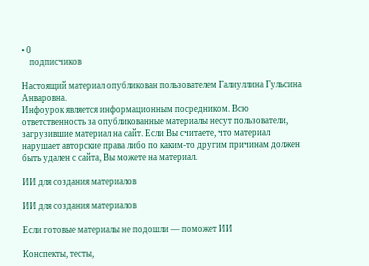• 0
    подписчиков

Настоящий материал опубликован пользователем Галиуллина Гульсина Анваровна.
Инфоурок является информационным посредником. Всю ответственность за опубликованные материалы несут пользователи, загрузившие материал на сайт. Если Вы считаете, что материал нарушает авторские права либо по каким-то другим причинам должен быть удален с сайта, Вы можете на материал.

ИИ для создания материалов

ИИ для создания материалов

Если готовые материалы не подошли — поможет ИИ

Конспекты, тесты,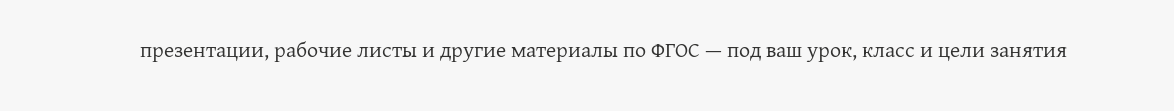презентации, рабочие листы и другие материалы по ФГОС — под ваш урок, класс и цели занятия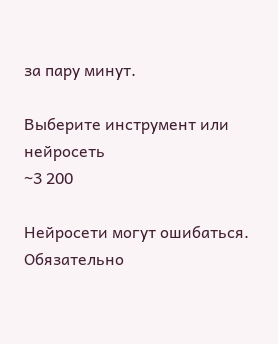за пару минут.

Выберите инструмент или нейросеть
~3 200

Нейросети могут ошибаться. Обязательно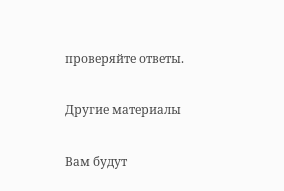проверяйте ответы.

Другие материалы

Вам будут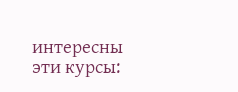интересны эти курсы: